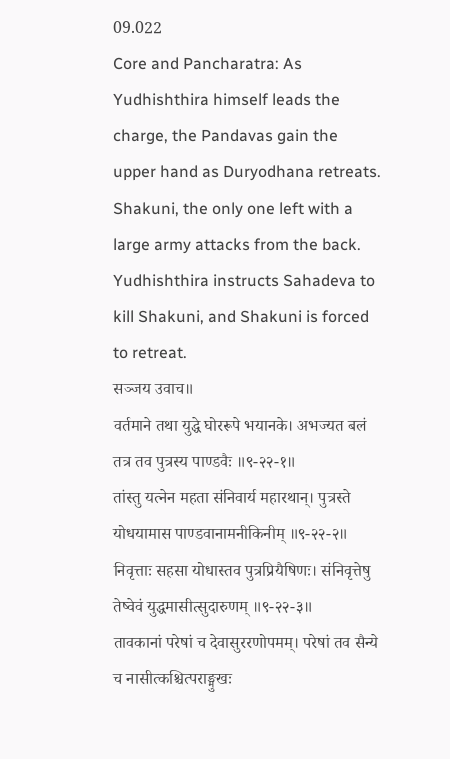09.022
Core and Pancharatra: As Yudhishthira himself leads the charge, the Pandavas gain the upper hand as Duryodhana retreats. Shakuni, the only one left with a large army attacks from the back. Yudhishthira instructs Sahadeva to kill Shakuni, and Shakuni is forced to retreat.
सञ्जय उवाच॥
वर्तमाने तथा युद्धे घोररूपे भयानके। अभज्यत बलं तत्र तव पुत्रस्य पाण्डवैः ॥९-२२-१॥
तांस्तु यत्नेन महता संनिवार्य महारथान्। पुत्रस्ते योधयामास पाण्डवानामनीकिनीम् ॥९-२२-२॥
निवृत्ताः सहसा योधास्तव पुत्रप्रियैषिणः। संनिवृत्तेषु तेष्वेवं युद्धमासीत्सुदारुणम् ॥९-२२-३॥
तावकानां परेषां च देवासुररणोपमम्। परेषां तव सैन्ये च नासीत्कश्चित्पराङ्मुखः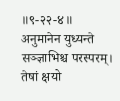॥९-२२-४॥
अनुमानेन युध्यन्ते सञ्ज्ञाभिश्च परस्परम्। तेषां क्षयो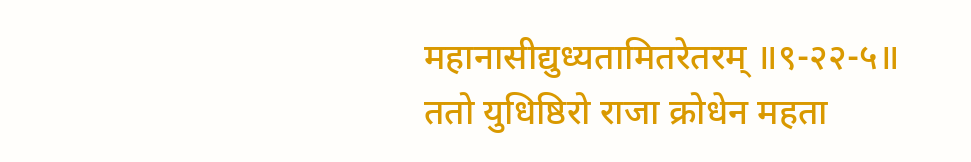महानासीद्युध्यतामितरेतरम् ॥९-२२-५॥
ततो युधिष्ठिरो राजा क्रोधेन महता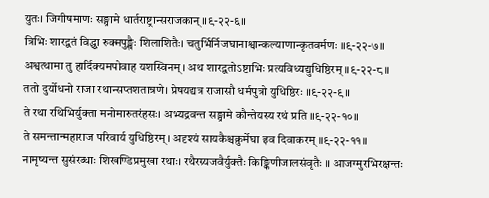युतः। जिगीषमाणः सङ्ग्रामे धार्तराष्ट्रान्सराजकान् ॥९-२२-६॥
त्रिभिः शारद्वतं विद्ध्वा रुक्मपुङ्खैः शिलाशितैः। चतुर्भिर्निजघानाश्वान्कल्याणान्कृतवर्मणः ॥९-२२-७॥
अश्वत्थामा तु हार्दिक्यमपोवाह यशस्विनम्। अथ शारद्वतोऽष्टाभिः प्रत्यविध्यद्युधिष्ठिरम् ॥९-२२-८॥
ततो दुर्योधनो राजा रथान्सप्तशतान्रणे। प्रेषयद्यत्र राजासौ धर्मपुत्रो युधिष्ठिरः ॥९-२२-९॥
ते रथा रथिभिर्युक्ता मनोमारुतरंहसः। अभ्यद्रवन्त सङ्ग्रामे कौन्तेयस्य रथं प्रति ॥९-२२-१०॥
ते समन्तान्महाराज परिवार्य युधिष्ठिरम्। अदृश्यं सायकैश्चक्रुर्मेघा इव दिवाकरम् ॥९-२२-११॥
नामृष्यन्त सुसंरब्धाः शिखण्डिप्रमुखा रथाः। रथैरग्र्यजवैर्युक्तैः किङ्किणीजालसंवृतैः ॥ आजग्मुरभिरक्षन्तः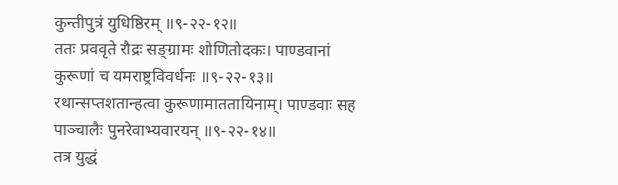कुन्तीपुत्रं युधिष्ठिरम् ॥९-२२-१२॥
ततः प्रववृते रौद्रः सङ्ग्रामः शोणितोदकः। पाण्डवानां कुरूणां च यमराष्ट्रविवर्धनः ॥९-२२-१३॥
रथान्सप्तशतान्हत्वा कुरूणामाततायिनाम्। पाण्डवाः सह पाञ्चालैः पुनरेवाभ्यवारयन् ॥९-२२-१४॥
तत्र युद्धं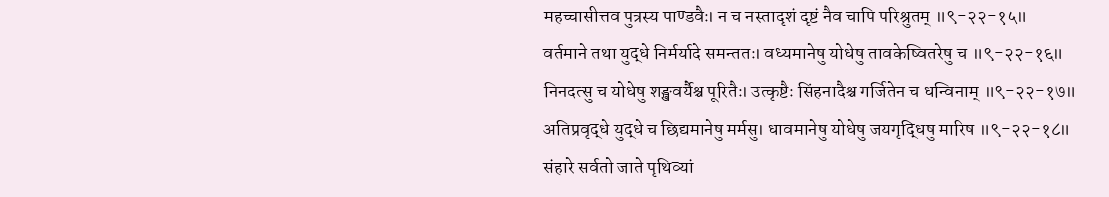महच्चासीत्तव पुत्रस्य पाण्डवैः। न च नस्तादृशं दृष्टं नैव चापि परिश्रुतम् ॥९-२२-१५॥
वर्तमाने तथा युद्धे निर्मर्यादे समन्ततः। वध्यमानेषु योधेषु तावकेष्वितरेषु च ॥९-२२-१६॥
निनदत्सु च योधेषु शङ्खवर्यैश्च पूरितैः। उत्कृष्टैः सिंहनादैश्च गर्जितेन च धन्विनाम् ॥९-२२-१७॥
अतिप्रवृद्धे युद्धे च छिद्यमानेषु मर्मसु। धावमानेषु योधेषु जयगृद्धिषु मारिष ॥९-२२-१८॥
संहारे सर्वतो जाते पृथिव्यां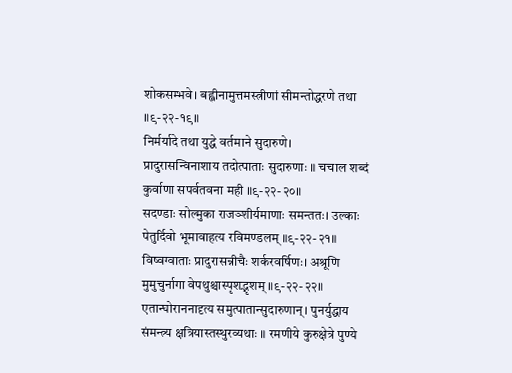शोकसम्भवे। बह्वीनामुत्तमस्त्रीणां सीमन्तोद्धरणे तथा ॥९-२२-१९॥
निर्मर्यादे तथा युद्धे वर्तमाने सुदारुणे। प्रादुरासन्विनाशाय तदोत्पाताः सुदारुणाः ॥ चचाल शब्दं कुर्वाणा सपर्वतवना मही ॥९-२२-२०॥
सदण्डाः सोल्मुका राजञ्शीर्यमाणाः समन्ततः। उल्काः पेतुर्दिवो भूमावाहत्य रविमण्डलम् ॥९-२२-२१॥
विष्वग्वाताः प्रादुरासन्नीचैः शर्करवर्षिणः। अश्रूणि मुमुचुर्नागा वेपथुश्चास्पृशद्भृशम् ॥९-२२-२२॥
एतान्घोराननादृत्य समुत्पातान्सुदारुणान्। पुनर्युद्धाय संमन्त्र्य क्षत्रियास्तस्थुरव्यथाः ॥ रमणीये कुरुक्षेत्रे पुण्ये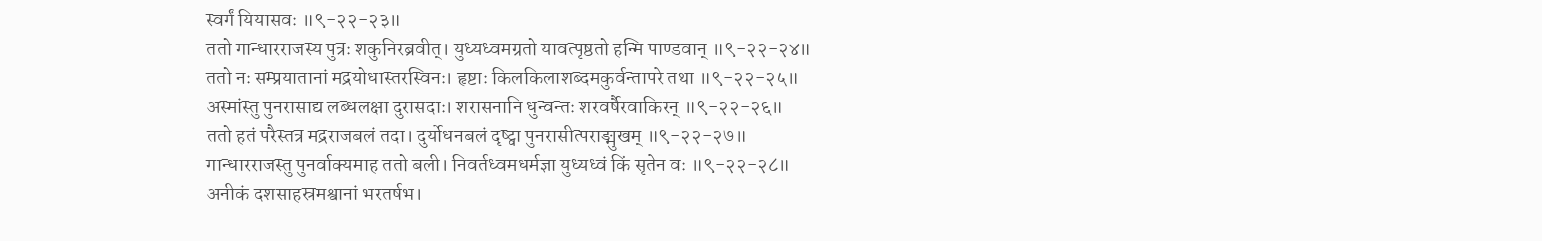स्वर्गं यियासवः ॥९-२२-२३॥
ततो गान्धारराजस्य पुत्रः शकुनिरब्रवीत्। युध्यध्वमग्रतो यावत्पृष्ठतो हन्मि पाण्डवान् ॥९-२२-२४॥
ततो नः सम्प्रयातानां मद्रयोधास्तरस्विनः। हृष्टाः किलकिलाशब्दमकुर्वन्तापरे तथा ॥९-२२-२५॥
अस्मांस्तु पुनरासाद्य लब्धलक्षा दुरासदाः। शरासनानि धुन्वन्तः शरवर्षैरवाकिरन् ॥९-२२-२६॥
ततो हतं परैस्तत्र मद्रराजबलं तदा। दुर्योधनबलं दृष्ट्वा पुनरासीत्पराङ्मुखम् ॥९-२२-२७॥
गान्धारराजस्तु पुनर्वाक्यमाह ततो बली। निवर्तध्वमधर्मज्ञा युध्यध्वं किं सृतेन वः ॥९-२२-२८॥
अनीकं दशसाहस्रमश्वानां भरतर्षभ।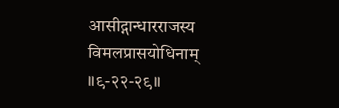आसीद्गान्धारराजस्य विमलप्रासयोधिनाम् ॥९-२२-२९॥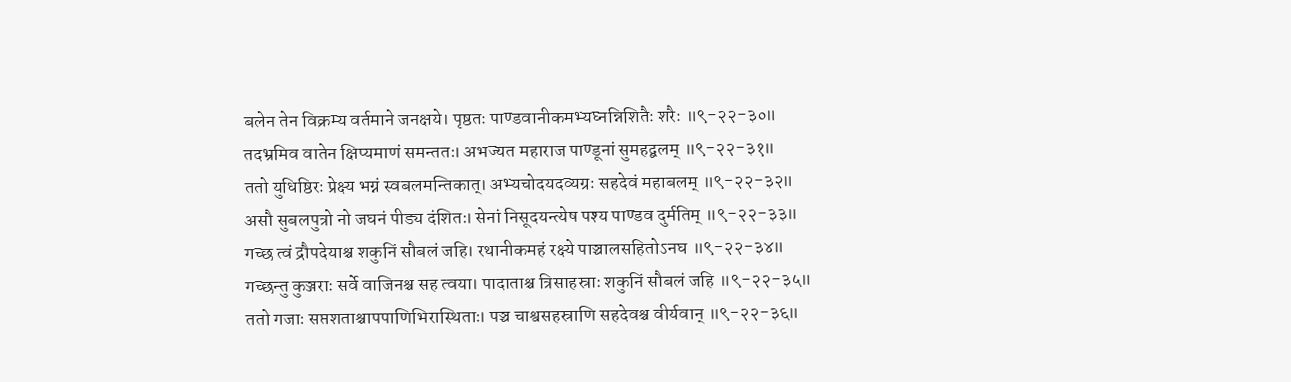बलेन तेन विक्रम्य वर्तमाने जनक्षये। पृष्ठतः पाण्डवानीकमभ्यघ्नन्निशितैः शरैः ॥९-२२-३०॥
तदभ्रमिव वातेन क्षिप्यमाणं समन्ततः। अभज्यत महाराज पाण्डूनां सुमहद्बलम् ॥९-२२-३१॥
ततो युधिष्ठिरः प्रेक्ष्य भग्नं स्वबलमन्तिकात्। अभ्यचोदयदव्यग्रः सहदेवं महाबलम् ॥९-२२-३२॥
असौ सुबलपुत्रो नो जघनं पीड्य दंशितः। सेनां निसूदयन्त्येष पश्य पाण्डव दुर्मतिम् ॥९-२२-३३॥
गच्छ त्वं द्रौपदेयाश्च शकुनिं सौबलं जहि। रथानीकमहं रक्ष्ये पाञ्चालसहितोऽनघ ॥९-२२-३४॥
गच्छन्तु कुञ्जराः सर्वे वाजिनश्च सह त्वया। पादाताश्च त्रिसाहस्राः शकुनिं सौबलं जहि ॥९-२२-३५॥
ततो गजाः सप्तशताश्चापपाणिभिरास्थिताः। पञ्च चाश्वसहस्राणि सहदेवश्च वीर्यवान् ॥९-२२-३६॥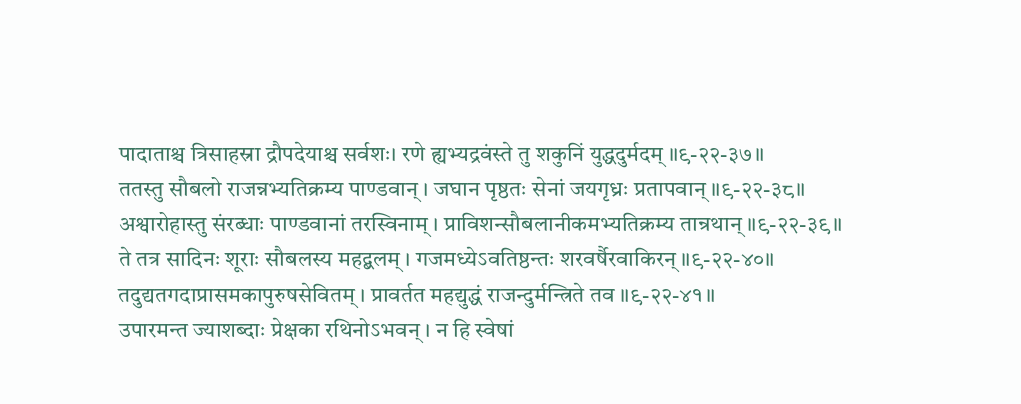पादाताश्च त्रिसाहस्रा द्रौपदेयाश्च सर्वशः। रणे ह्यभ्यद्रवंस्ते तु शकुनिं युद्धदुर्मदम् ॥९-२२-३७॥
ततस्तु सौबलो राजन्नभ्यतिक्रम्य पाण्डवान्। जघान पृष्ठतः सेनां जयगृध्रः प्रतापवान् ॥९-२२-३८॥
अश्वारोहास्तु संरब्धाः पाण्डवानां तरस्विनाम्। प्राविशन्सौबलानीकमभ्यतिक्रम्य तान्रथान् ॥९-२२-३९॥
ते तत्र सादिनः शूराः सौबलस्य महद्बलम्। गजमध्येऽवतिष्ठन्तः शरवर्षैरवाकिरन् ॥९-२२-४०॥
तदुद्यतगदाप्रासमकापुरुषसेवितम्। प्रावर्तत महद्युद्धं राजन्दुर्मन्त्रिते तव ॥९-२२-४१॥
उपारमन्त ज्याशब्दाः प्रेक्षका रथिनोऽभवन्। न हि स्वेषां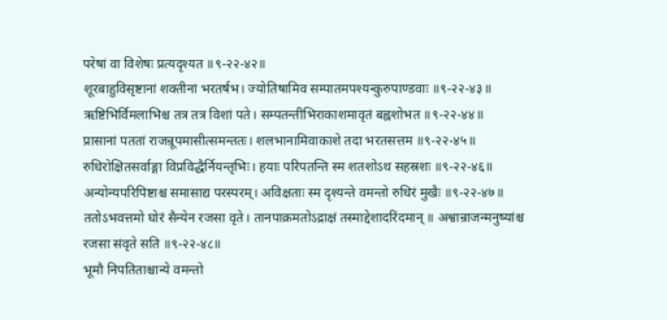परेषां वा विशेषः प्रत्यदृश्यत ॥९-२२-४२॥
शूरबाहुविसृष्टानां शक्तीनां भरतर्षभ। ज्योतिषामिव सम्पातमपश्यन्कुरुपाण्डवाः ॥९-२२-४३॥
ऋष्टिभिर्विमलाभिश्च तत्र तत्र विशां पते। सम्पतन्तीभिराकाशमावृतं बह्वशोभत ॥९-२२-४४॥
प्रासानां पततां राजन्रूपमासीत्समन्ततः। शलभानामिवाकाशे तदा भरतसत्तम ॥९-२२-४५॥
रुधिरोक्षितसर्वाङ्गा विप्रविद्धैर्नियन्तृभिः। हयाः परिपतन्ति स्म शतशोऽथ सहस्रशः ॥९-२२-४६॥
अन्योन्यपरिपिष्टाश्च समासाद्य परस्परम्। अविक्षताः स्म दृश्यन्ते वमन्तो रुधिरं मुखैः ॥९-२२-४७॥
ततोऽभवत्तमो घोरं सैन्येन रजसा वृते। तानपाक्रमतोऽद्राक्षं तस्माद्देशादरिंदमान् ॥ अश्वान्राजन्मनुष्यांश्च रजसा संवृते सति ॥९-२२-४८॥
भूमौ निपतिताश्चान्ये वमन्तो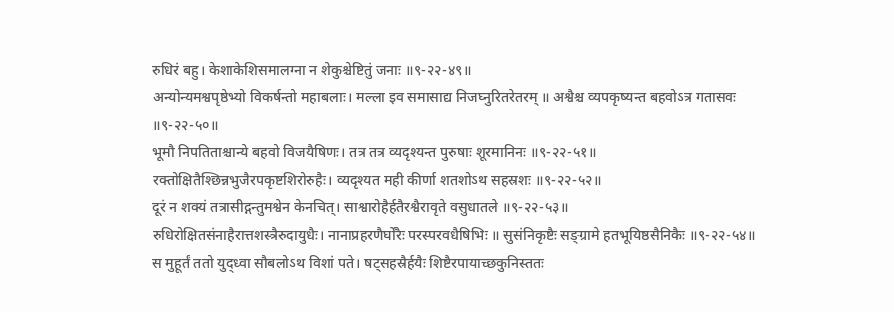रुधिरं बहु। केशाकेशिसमालग्ना न शेकुश्चेष्टितुं जनाः ॥९-२२-४९॥
अन्योन्यमश्वपृष्ठेभ्यो विकर्षन्तो महाबलाः। मल्ला इव समासाद्य निजघ्नुरितरेतरम् ॥ अश्वैश्च व्यपकृष्यन्त बहवोऽत्र गतासवः ॥९-२२-५०॥
भूमौ निपतिताश्चान्ये बहवो विजयैषिणः। तत्र तत्र व्यदृश्यन्त पुरुषाः शूरमानिनः ॥९-२२-५१॥
रक्तोक्षितैश्छिन्नभुजैरपकृष्टशिरोरुहैः। व्यदृश्यत मही कीर्णा शतशोऽथ सहस्रशः ॥९-२२-५२॥
दूरं न शक्यं तत्रासीद्गन्तुमश्वेन केनचित्। साश्वारोहैर्हतैरश्वैरावृते वसुधातले ॥९-२२-५३॥
रुधिरोक्षितसंनाहैरात्तशस्त्रैरुदायुधैः। नानाप्रहरणैर्घोरैः परस्परवधैषिभिः ॥ सुसंनिकृष्टैः सङ्ग्रामे हतभूयिष्ठसैनिकैः ॥९-२२-५४॥
स मुहूर्तं ततो युद्ध्वा सौबलोऽथ विशां पते। षट्सहस्रैर्हयैः शिष्टैरपायाच्छकुनिस्ततः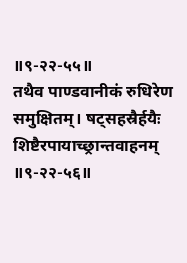॥९-२२-५५॥
तथैव पाण्डवानीकं रुधिरेण समुक्षितम्। षट्सहस्रैर्हयैः शिष्टैरपायाच्छ्रान्तवाहनम् ॥९-२२-५६॥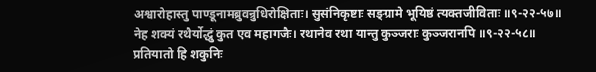अश्वारोहास्तु पाण्डूनामब्रुवन्रुधिरोक्षिताः। सुसंनिकृष्टाः सङ्ग्रामे भूयिष्ठं त्यक्तजीविताः ॥९-२२-५७॥
नेह शक्यं रथैर्योद्धुं कुत एव महागजैः। रथानेव रथा यान्तु कुञ्जराः कुञ्जरानपि ॥९-२२-५८॥
प्रतियातो हि शकुनिः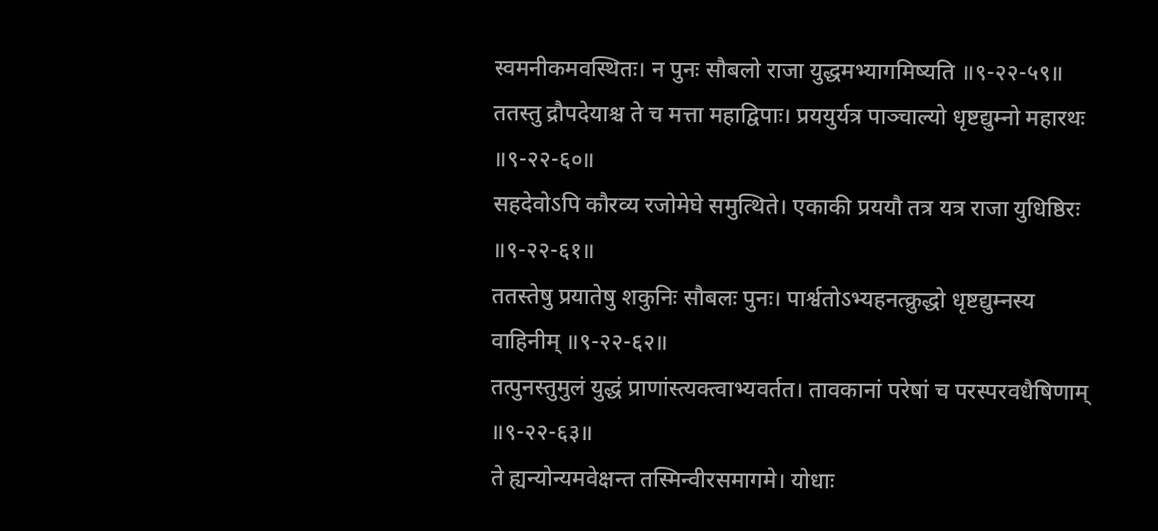स्वमनीकमवस्थितः। न पुनः सौबलो राजा युद्धमभ्यागमिष्यति ॥९-२२-५९॥
ततस्तु द्रौपदेयाश्च ते च मत्ता महाद्विपाः। प्रययुर्यत्र पाञ्चाल्यो धृष्टद्युम्नो महारथः ॥९-२२-६०॥
सहदेवोऽपि कौरव्य रजोमेघे समुत्थिते। एकाकी प्रययौ तत्र यत्र राजा युधिष्ठिरः ॥९-२२-६१॥
ततस्तेषु प्रयातेषु शकुनिः सौबलः पुनः। पार्श्वतोऽभ्यहनत्क्रुद्धो धृष्टद्युम्नस्य वाहिनीम् ॥९-२२-६२॥
तत्पुनस्तुमुलं युद्धं प्राणांस्त्यक्त्वाभ्यवर्तत। तावकानां परेषां च परस्परवधैषिणाम् ॥९-२२-६३॥
ते ह्यन्योन्यमवेक्षन्त तस्मिन्वीरसमागमे। योधाः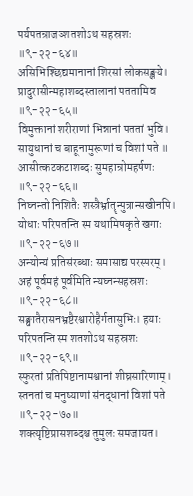पर्यपतन्राजञ्शतशोऽथ सहस्रशः ॥९-२२-६४॥
असिभिश्छिद्यमानानां शिरसां लोकसङ्क्षये। प्रादुरासीन्महाशब्दस्तालानां पततामिव ॥९-२२-६५॥
विमुक्तानां शरीराणां भिन्नानां पततां भुवि। सायुधानां च बाहूनामुरूणां च विशां पते ॥ आसीत्कटकटाशब्दः सुमहान्रोमहर्षणः ॥९-२२-६६॥
निघ्नन्तो निशितैः शस्त्रैर्भ्रातॄन्पुत्रान्सखीनपि। योधाः परिपतन्ति स्म यथामिषकृते खगाः ॥९-२२-६७॥
अन्योन्यं प्रतिसंरब्धाः समासाद्य परस्परम्। अहं पूर्वमहं पूर्वमिति न्यघ्नन्सहस्रशः ॥९-२२-६८॥
सङ्घातैरासनभ्रष्टैरश्वारोहैर्गतासुभिः। हयाः परिपतन्ति स्म शतशोऽथ सहस्रशः ॥९-२२-६९॥
स्फुरतां प्रतिपिष्टानामश्वानां शीघ्रसारिणाम्। स्तनतां च मनुष्याणां संनद्धानां विशां पते ॥९-२२-७०॥
शक्त्यृष्टिप्रासशब्दश्च तुमुलः समजायत।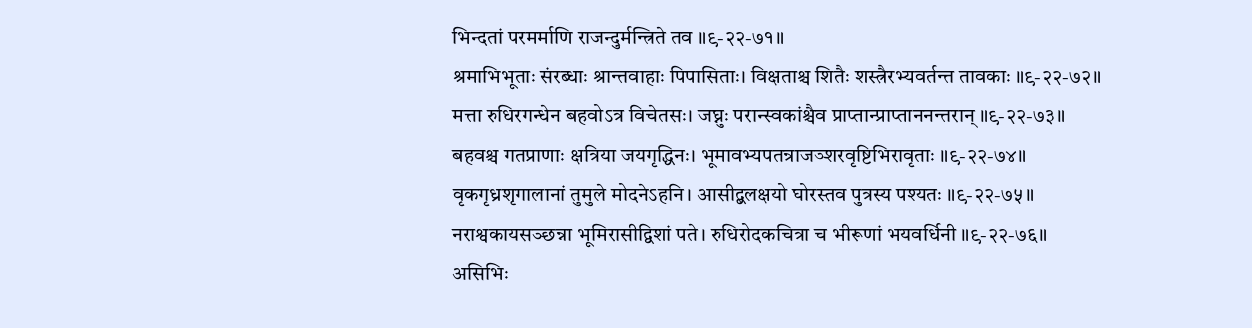भिन्दतां परमर्माणि राजन्दुर्मन्त्रिते तव ॥९-२२-७१॥
श्रमाभिभूताः संरब्धाः श्रान्तवाहाः पिपासिताः। विक्षताश्च शितैः शस्त्रैरभ्यवर्तन्त तावकाः ॥९-२२-७२॥
मत्ता रुधिरगन्धेन बहवोऽत्र विचेतसः। जघ्नुः परान्स्वकांश्चैव प्राप्तान्प्राप्ताननन्तरान् ॥९-२२-७३॥
बहवश्च गतप्राणाः क्षत्रिया जयगृद्धिनः। भूमावभ्यपतन्राजञ्शरवृष्टिभिरावृताः ॥९-२२-७४॥
वृकगृध्रशृगालानां तुमुले मोदनेऽहनि। आसीद्बलक्षयो घोरस्तव पुत्रस्य पश्यतः ॥९-२२-७५॥
नराश्वकायसञ्छन्ना भूमिरासीद्विशां पते। रुधिरोदकचित्रा च भीरूणां भयवर्धिनी ॥९-२२-७६॥
असिभिः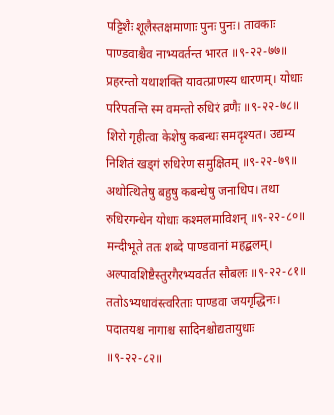पट्टिशैः शूलैस्तक्षमाणाः पुनः पुनः। तावकाः पाण्डवाश्चैव नाभ्यवर्तन्त भारत ॥९-२२-७७॥
प्रहरन्तो यथाशक्ति यावत्प्राणस्य धारणम्। योधाः परिपतन्ति स्म वमन्तो रुधिरं व्रणैः ॥९-२२-७८॥
शिरो गृहीत्वा केशेषु कबन्धः समदृश्यत। उद्यम्य निशितं खड्गं रुधिरेण समुक्षितम् ॥९-२२-७९॥
अथोत्थितेषु बहुषु कबन्धेषु जनाधिप। तथा रुधिरगन्धेन योधाः कश्मलमाविशन् ॥९-२२-८०॥
मन्दीभूते ततः शब्दे पाण्डवानां महद्बलम्। अल्पावशिष्टैस्तुरगैरभ्यवर्तत सौबलः ॥९-२२-८१॥
ततोऽभ्यधावंस्त्वरिताः पाण्डवा जयगृद्धिनः। पदातयश्च नागाश्च सादिनश्चोद्यतायुधाः ॥९-२२-८२॥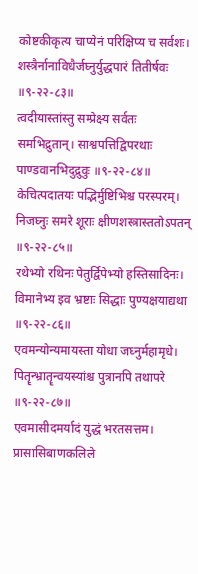कोष्टकीकृत्य चाप्येनं परिक्षिप्य च सर्वशः। शस्त्रैर्नानाविधैर्जघ्नुर्युद्धपारं तितीर्षवः ॥९-२२-८३॥
त्वदीयास्तांस्तु सम्प्रेक्ष्य सर्वतः समभिद्रुतान्। साश्वपत्तिद्विपरथाः पाण्डवानभिदुद्रुवुः ॥९-२२-८४॥
केचित्पदातयः पद्भिर्मुष्टिभिश्च परस्परम्। निजघ्नुः समरे शूराः क्षीणशस्त्रास्ततोऽपतन् ॥९-२२-८५॥
रथेभ्यो रथिनः पेतुर्द्विपेभ्यो हस्तिसादिनः। विमानेभ्य इव भ्रष्टाः सिद्धाः पुण्यक्षयाद्यथा ॥९-२२-८६॥
एवमन्योन्यमायस्ता योधा जघ्नुर्महामृधे। पितॄन्भ्रातॄन्वयस्यांश्च पुत्रानपि तथापरे ॥९-२२-८७॥
एवमासीदमर्यादं युद्धं भरतसत्तम। प्रासासिबाणकलिले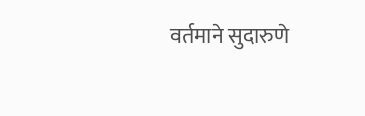वर्तमाने सुदारुणे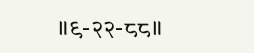॥९-२२-८८॥